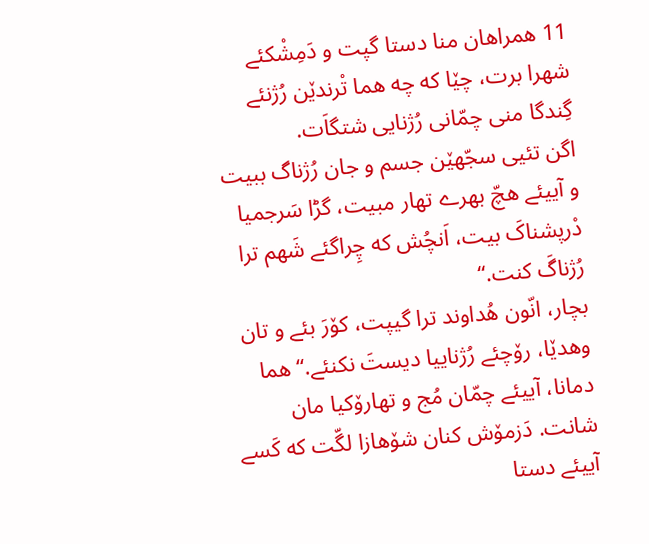11 همراهان منا دستا گپت و دَمِشْکئے شهرا برت، چێا که چه هما تْرندێن رُژنئے گِندگا منی چمّانی رُژنایی شتگاَت.
اگن تئیی سجّهێن جسم و جان رُژناگ ببیت و آییئے هچّ بهرے تهار مبیت، گڑا سَرجمیا دْرپشناکَ بیت، اَنچُش که چِراگئے شَهم ترا رُژناگَ کنت.“
بچار، انّون هُداوند ترا گیپت، کۆرَ بئے و تان وهدێا، رۆچئے رُژناییا دیستَ نکنئے.“ هما دمانا، آییئے چمّان مُج و تهارۆکیا مان شانت. دَزمۆش کنان شۆهازا لگّت که کَسے آییئے دستا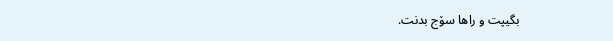بگیپت و راها سۆج بدنت.